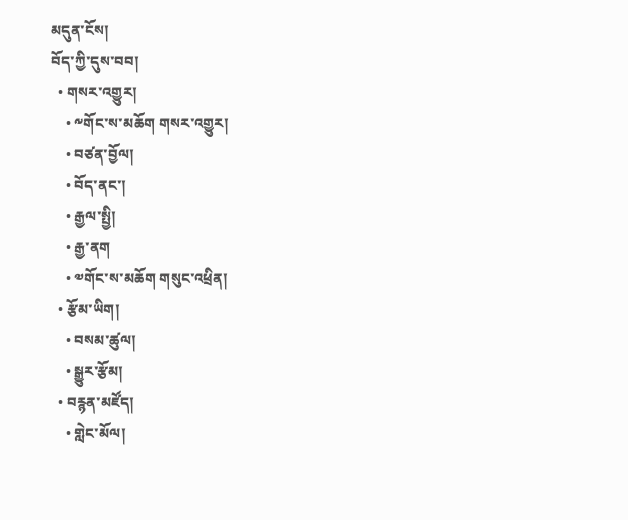མདུན་ངོས།
བོད་ཀྱི་དུས་བབ།
  • གསར་འགྱུར།
    • ༸གོང་ས་མཆོག གསར་འགྱུར།
    • བཙན་བྱོལ།
    • བོད་ནང་།
    • རྒྱལ་སྤྱི།
    • རྒྱ་ནག
    • ༧གོང་ས་མཆོག གསུང་འཕྲིན།
  • རྩོམ་ཡིག།
    • བསམ་ཚུལ།
    • སྒྱུར་རྩོམ།
  • བརྙན་མཛོད།
    • གླེང་མོལ།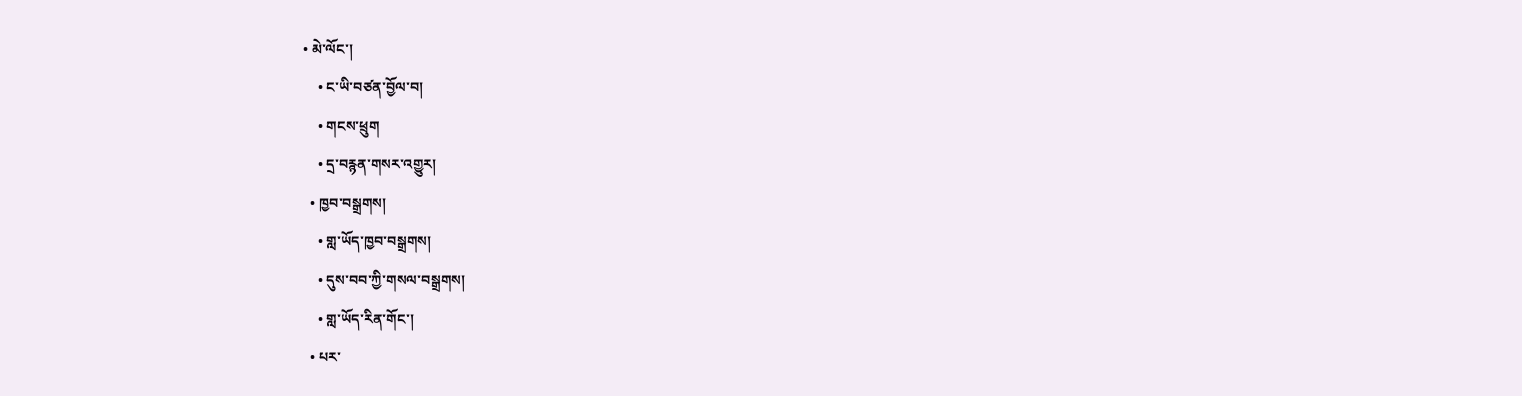• མེ་ལོང་།
    • ང་ཡི་བཙན་བྱོལ་བ།
    • གངས་ཕྲུག
    • དྲ་བརྙན་གསར་འགྱུར།
  • ཁྱབ་བསྒྲགས།
    • གླ་ཡོད་ཁྱབ་བསྒྲགས།
    • དུས་བབ་ཀྱི་གསལ་བསྒྲགས།
    • གླ་ཡོད་རིན་གོང་།
  • པར་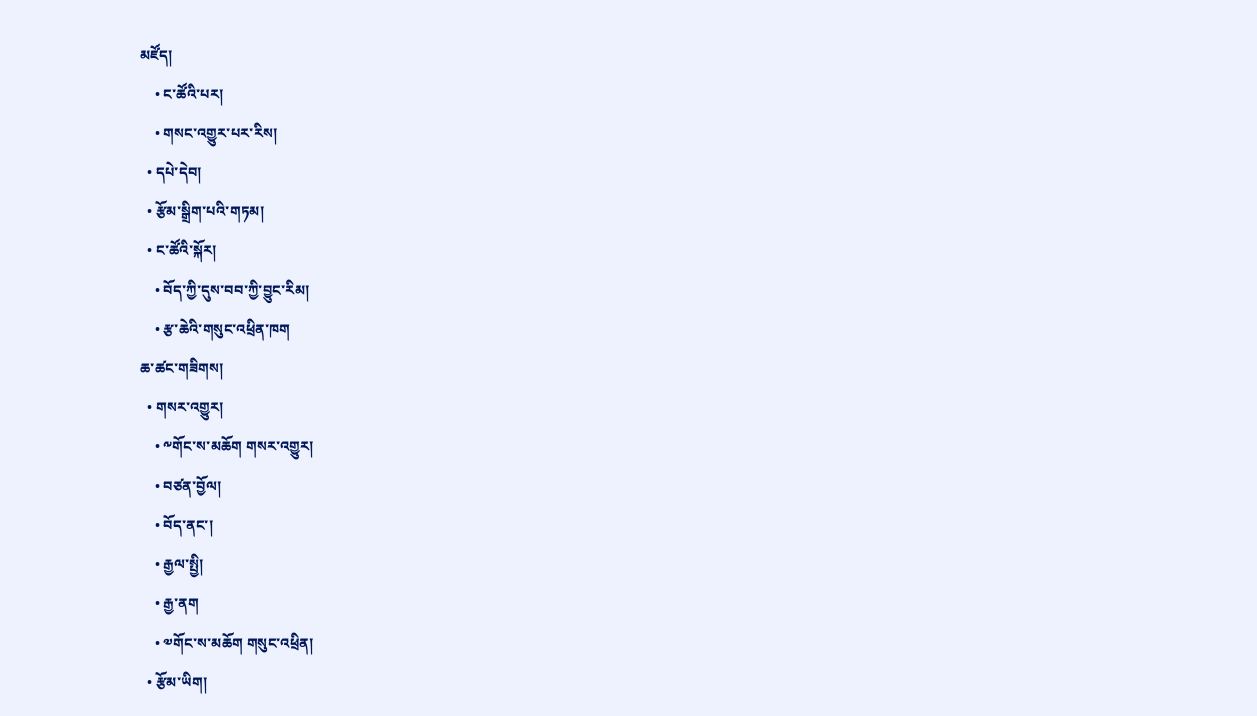མཛོད།
    • ང་ཚོའི་པར།
    • གསང་འགྱུར་པར་རིས།
  • དཔེ་དེབ།
  • རྩོམ་སྒྲིག་པའི་གཏམ།
  • ང་ཚོའི་སྐོར།
    • བོད་ཀྱི་དུས་བབ་ཀྱི་བྱུང་རིམ།
    • རྩ་ཆེའི་གསུང་འཕྲིན་ཁག
ཆ་ཚང་གཟིགས།
  • གསར་འགྱུར།
    • ༸གོང་ས་མཆོག གསར་འགྱུར།
    • བཙན་བྱོལ།
    • བོད་ནང་།
    • རྒྱལ་སྤྱི།
    • རྒྱ་ནག
    • ༧གོང་ས་མཆོག གསུང་འཕྲིན།
  • རྩོམ་ཡིག།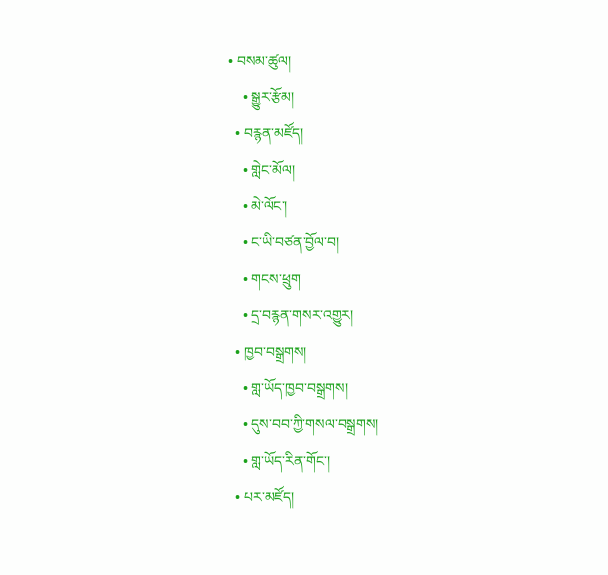• བསམ་ཚུལ།
    • སྒྱུར་རྩོམ།
  • བརྙན་མཛོད།
    • གླེང་མོལ།
    • མེ་ལོང་།
    • ང་ཡི་བཙན་བྱོལ་བ།
    • གངས་ཕྲུག
    • དྲ་བརྙན་གསར་འགྱུར།
  • ཁྱབ་བསྒྲགས།
    • གླ་ཡོད་ཁྱབ་བསྒྲགས།
    • དུས་བབ་ཀྱི་གསལ་བསྒྲགས།
    • གླ་ཡོད་རིན་གོང་།
  • པར་མཛོད།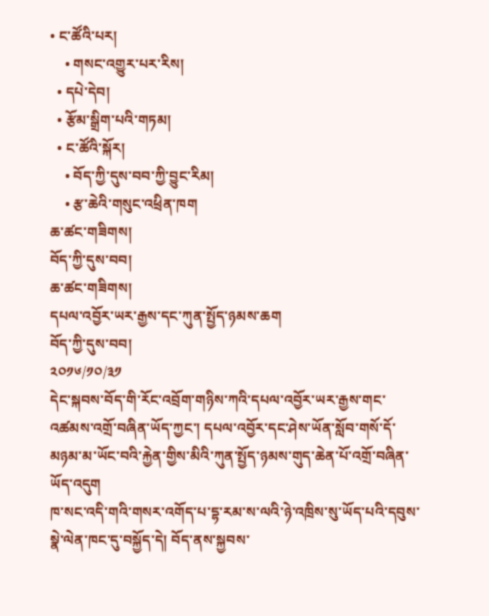• ང་ཚོའི་པར།
    • གསང་འགྱུར་པར་རིས།
  • དཔེ་དེབ།
  • རྩོམ་སྒྲིག་པའི་གཏམ།
  • ང་ཚོའི་སྐོར།
    • བོད་ཀྱི་དུས་བབ་ཀྱི་བྱུང་རིམ།
    • རྩ་ཆེའི་གསུང་འཕྲིན་ཁག
ཆ་ཚང་གཟིགས།
བོད་ཀྱི་དུས་བབ།
ཆ་ཚང་གཟིགས།
དཔལ་འབྱོར་ཡར་རྒྱས་དང་ཀུན་སྤྱོད་ཉམས་ཆག
བོད་ཀྱི་དུས་བབ།
༢༠༡༦/༡༠/༣༡
དེང་སྐབས་བོད་གི་རོང་འབྲོག་གཉིས་ཀའི་དཔལ་འབྱོར་ཡར་རྒྱས་གང་འཚམས་འགྲོ་བཞིན་ཡོད་ཀྱང་། དཔལ་འབྱོར་དང་ཤེས་ཡོན་སློབ་གསོ་དོ་མཉམ་མ་ཡོང་བའི་རྐྱེན་གྱིས་མིའི་ཀུན་སྤྱོད་ཉམས་གུད་ཆེན་པོ་འགྲོ་བཞིན་ཡོད་འདུག
ཁ་སང་འདི་གའི་གསར་འགོད་པ་དྷ་རམ་ས་ལའི་ཉེ་འཁྲིས་སུ་ཡོད་པའི་དབུས་སྣེ་ལེན་ཁང་དུ་བསྐྱོད་དེ། བོད་ནས་སྐྱབས་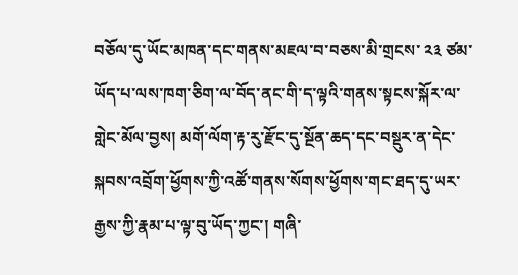བཅོལ་དུ་ཡོང་མཁན་དང་གནས་མཇལ་བ་བཅས་མི་གྲངས་ ༢༣ ཙམ་ཡོད་པ་ལས་ཁག་ཅིག་ལ་བོད་ནང་གི་ད་ལྟའི་གནས་སྟངས་སྐོར་ལ་གླེང་མོལ་བྱས། མགོ་ལོག་རྟ་རུ་རྫོང་དུ་སྔོན་ཆད་དང་བསྡུར་ན་དེང་སྐབས་འབྲོག་ཕྱོགས་ཀྱི་འཚོ་གནས་སོགས་ཕྱོགས་གང་ཐད་དུ་ཡར་རྒྱས་ཀྱི་རྣམ་པ་ལྟ་བུ་ཡོད་ཀྱང་། གཞི་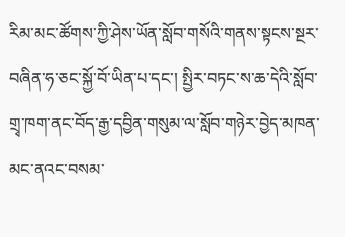རིམ་མང་ཚོགས་ཀྱི་ཤེས་ཡོན་སློབ་གསོའི་གནས་སྟངས་སྔར་བཞིན་ཧ་ཅང་སྐྱོ་བོ་ཡིན་པ་དང་། སྤྱིར་བཏང་ས་ཆ་དེའི་སློབ་གྲྭ་ཁག་ནང་བོད་རྒྱ་དབྱིན་གསུམ་ལ་སློབ་གཉེར་བྱེད་མཁན་མང་ནའང་བསམ་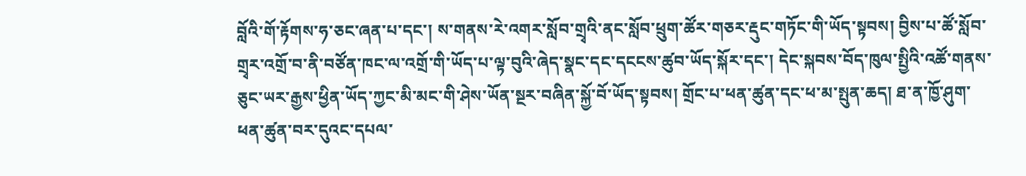བློའི་གོ་རྟོགས་ཧ་ཅང་ཞན་པ་དང་། ས་གནས་རེ་འགར་སློབ་གྲྭའི་ནང་སློབ་ཕྲུག་ཚོར་གཅར་རྡུང་གཏོང་གི་ཡོད་སྟབས། བྱིས་པ་ཚོ་སློབ་གྲྭར་འགྲོ་བ་ནི་བཙོན་ཁང་ལ་འགྲོ་གི་ཡོད་པ་ལྟ་བུའི་ཞེད་སྣང་དང་དངངས་ཚུབ་ཡོད་སྐོར་དང་། དེང་སྐབས་བོད་ཁུལ་སྤྱིའི་འཚོ་གནས་ཅུང་ཡར་རྒྱས་ཕྱིན་ཡོད་ཀྱང་མི་མང་གི་ཤེས་ཡོན་སྔར་བཞིན་སྐྱོ་བོ་ཡོད་སྟབས། གྲོང་པ་ཕན་ཚུན་དང་ཕ་མ་སྤུན་ཆད། ཐ་ན་ཁྱོ་ཤུག་ཕན་ཚུན་བར་དུའང་དཔལ་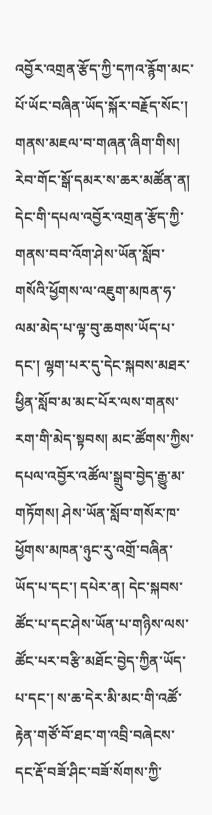འབྱོར་འགྲན་རྩོད་ཀྱི་དཀའ་རྙོག་མང་པོ་ཡོང་བཞིན་ཡོད་སྐོར་བརྗོད་སོང་།
གནས་མཇལ་བ་གཞན་ཞིག་གིས། རེབ་གོང་སྒོ་དམར་ས་ཆར་མཚོན་ན། དེང་གི་དཔལ་འབྱོར་འགྲན་རྩོད་ཀྱི་གནས་བབ་འོག་ཤེས་ཡོན་སློབ་གསོའི་ཕྱོགས་ལ་འཇུག་མཁན་ཧ་ལམ་མེད་པ་ལྟ་བུ་ཆགས་ཡོད་པ་དང་། ལྷག་པར་དུ་དེང་སྐབས་མཐར་ཕྱིན་སློབ་མ་མང་པོར་ལས་གནས་རག་གི་མེད་སྟབས། མང་ཚོགས་ཀྱིས་དཔལ་འབྱོར་འཚོལ་སྒྲུབ་བྱེད་རྒྱུ་མ་གཏོགས། ཤེས་ཡོན་སློབ་གསོར་ཁ་ཕྱོགས་མཁན་ཉུང་རུ་འགྲོ་བཞིན་ཡོད་པ་དང་། དཔེར་ན། དེང་སྐབས་ཚོང་པ་དང་ཤེས་ཡོན་པ་གཉིས་ལས་ཚོང་པར་བརྩི་མཐོང་བྱེད་ཀྱིན་ཡོད་པ་དང་། ས་ཆ་དེར་མི་མང་གི་འཚོ་རྟེན་གཙོ་བོ་ཐང་ག་འབྲི་བཞེངས་དང་རྡོ་བཟོ་ཤིང་བཟོ་སོགས་ཀྱི་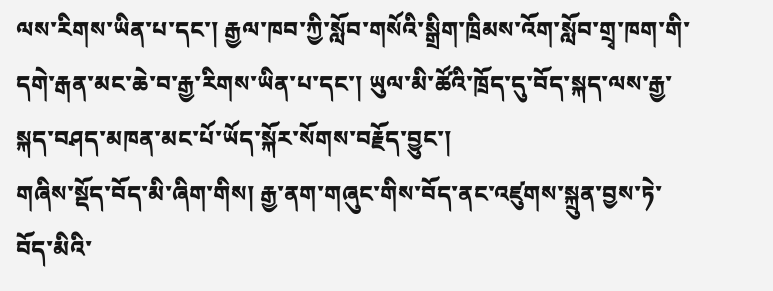ལས་རིགས་ཡིན་པ་དང་། རྒྱལ་ཁབ་ཀྱི་སློབ་གསོའི་སྒྲིག་ཁྲིམས་འོག་སློབ་གྲྭ་ཁག་གི་དགེ་རྒན་མང་ཆེ་བ་རྒྱ་རིགས་ཡིན་པ་དང་། ཡུལ་མི་ཚོའི་ཁྲོད་དུ་བོད་སྐད་ལས་རྒྱ་སྐད་བཤད་མཁན་མང་པོ་ཡོད་སྐོར་སོགས་བརྗོད་བྱུང་།
གཞིས་སྡོད་བོད་མི་ཞིག་གིས། རྒྱ་ནག་གཞུང་གིས་བོད་ནང་འཛུགས་སྐྲུན་བྱས་ཏེ་བོད་མིའི་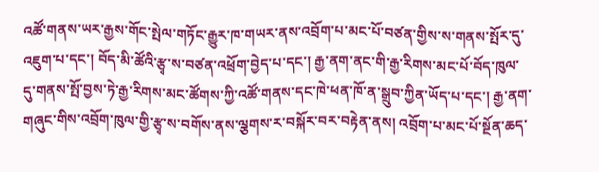འཚོ་གནས་ཡར་རྒྱས་གོང་སྤེལ་གཏོང་རྒྱུར་ཁ་གཡར་ནས་འབྲོག་པ་མང་པོ་བཙན་གྱིས་ས་གནས་སྤོར་དུ་འཇུག་པ་དང་། བོད་མི་ཚོའི་རྩྭ་ས་བཙན་འཕྲོག་བྱེད་པ་དང་། རྒྱ་ནག་ནང་གི་རྒྱ་རིགས་མང་པོ་བོད་ཁུལ་དུ་གནས་སྤོ་བྱས་ཏེ་རྒྱ་རིགས་མང་ཚོགས་ཀྱི་འཚོ་གནས་དང་ཁེ་ཕན་ཁོ་ན་སྒྲུབ་ཀྱིན་ཡོད་པ་དང་། རྒྱ་ནག་གཞུང་གིས་འབྲོག་ཁུལ་གྱི་རྩྭ་ས་བགོས་ནས་ལྕགས་ར་བསྐོར་བར་བརྟེན་ནས། འབྲོག་པ་མང་པོ་སྔོན་ཆད་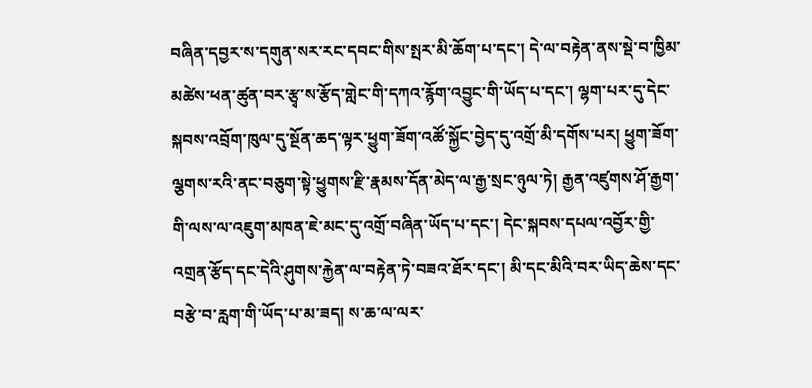བཞིན་དབྱར་ས་དགུན་སར་རང་དབང་གིས་སྤར་མི་ཆོག་པ་དང་། དེ་ལ་བརྟེན་ནས་སྡེ་བ་ཁྱིམ་མཚེས་ཕན་ཚུན་བར་རྩྭ་ས་རྩོད་གླེང་གི་དཀའ་རྙོག་འབྱུང་གི་ཡོད་པ་དང་། ལྷག་པར་དུ་དེང་སྐབས་འབྲོག་ཁུལ་དུ་སྔོན་ཆད་ལྟར་ཕྱུག་ཟོག་འཚོ་སྐྱོང་བྱེད་དུ་འགྲོ་མི་དགོས་པར། ཕྱུག་ཟོག་ལྕགས་རའི་ནང་བཅུག་སྟེ་ཕྱུགས་རྫི་རྣམས་དོན་མེད་ལ་རྒྱ་སྲང་ཉུལ་ཏེ། རྒྱན་འཛུགས་ཤོ་རྒྱག་གི་ལས་ལ་འཇུག་མཁན་ཇེ་མང་དུ་འགྲོ་བཞིན་ཡོད་པ་དང་། དེང་སྐབས་དཔལ་འབྱོར་གྱི་འགྲན་རྩོད་དང་དེའི་ཤུགས་རྐྱེན་ལ་བརྟེན་ཏེ་བཟའ་ཐོར་དང་། མི་དང་མིའི་བར་ཡིད་ཆེས་དང་བརྩེ་བ་རླག་གི་ཡོད་པ་མ་ཟད། ས་ཆ་ལ་ལར་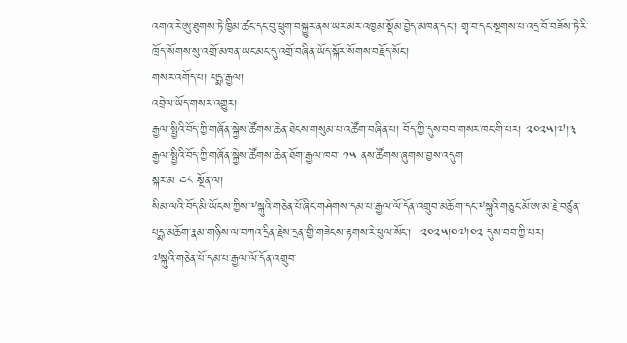འགའ་རེ་ཨུ་ཐུགས་ཏེ་ཁྱིམ་ཚང་དང་བུ་ཕྲུག་བསྐྱུར་ནས་ཡར་མར་འཁྱམ་སྡོམ་བྱེད་མཁན་དང་། གྲྭ་བ་དང་སྔགས་པ་འདྲ་བོ་བཟོས་ཏེ་རི་ཁྲོད་སོགས་སུ་འགྲོ་མཁན་ཡང་མང་དུ་འགྲོ་བཞིན་ཡོད་སྐོར་སོགས་བརྗོད་སོང་།
གསར་འགོད་པ། པདྨ་རྒྱལ།
འབྲེལ་ཡོད་གསར་འགྱུར།
རྒྱལ་སྤྱིའི་བོད་ཀྱི་གཞོན་སྐྱེས་ཚོགས་ཆེན་ཐེངས་གསུམ་པ་འཚོག་བཞིན་པ། བོད་ཀྱི་དུས་བབ་གསར་ཁང་གི་པར། ༢༠༢༥།༧།༣
རྒྱལ་སྤྱིའི་བོད་ཀྱི་གཞོན་སྐྱེས་ཚོགས་ཆེན་ཐོག་རྒྱལ་ཁབ་ ༡༥ ནས་ཚོགས་ཞུགས་བྱས་འདུག
སྐར་མ ༤༨ སྔོན་ལ།
སིམ་ལའི་བོད་མི་ཡོངས་ཀྱིས་༸སྐུའི་གཅེན་པོ་ཞིང་གཤེགས་དམ་པ་རྒྱལ་ལོ་དོན་འགྲུབ་མཆོག་དང་༸སྐུའི་གཅུང་མོ་ཨ་མ་རྗེ་བཙུན་པདྨ་མཆོག་རྣམ་གཉིས་ལ་བཀའ་དྲིན་རྗེས་དྲན་གྱི་གཟེངས་རྟགས་རེ་ཕུལ་སོང་།  ༢༠༢༥།༠༧།༠༢ དུས་བབ་ཀྱི་པར།
༧སྐུའི་གཅེན་པོ་དམ་པ་རྒྱལ་ལོ་དོན་འགྲུབ་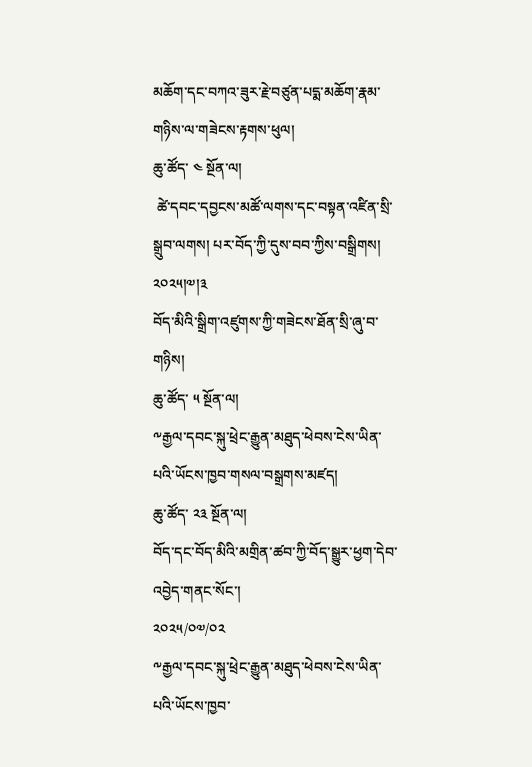མཆོག་དང་བཀའ་ཟུར་རྗེ་བཙུན་པདྨ་མཆོག་རྣམ་གཉིས་ལ་གཟེངས་རྟགས་ཕུལ།
ཆུ་ཚོད་ ༤ སྔོན་ལ།
 ཚེ་དབང་དབྱངས་མཚོ་ལགས་དང་བསྟན་འཛིན་སྲི་སྒྲུབ་ལགས། པར་བོད་ཀྱི་དུས་བབ་ཀྱིས་བསྒྲིགས། ༢༠༢༥།༧།༣
བོད་མིའི་སྒྲིག་འཛུགས་ཀྱི་གཟེངས་ཐོན་སྲི་ཞུ་བ་གཉིས།
ཆུ་ཚོད་ ༥ སྔོན་ལ།
༸རྒྱལ་དབང་སྐུ་ཕྲེང་རྒྱུན་མཐུད་ཕེབས་ངེས་ཡིན་པའི་ཡོངས་ཁྱབ་གསལ་བསྒྲགས་མཛད།
ཆུ་ཚོད་ ༢༣ སྔོན་ལ།
བོད་དང་བོད་མིའི་མགྲིན་ཚབ་ཀྱི་བོད་སྒྱུར་ཕྱག་དེབ་འབྱེད་གནང་སོང་།
༢༠༢༥/༠༧/༠༢
༸རྒྱལ་དབང་སྐུ་ཕྲེང་རྒྱུན་མཐུད་ཕེབས་ངེས་ཡིན་པའི་ཡོངས་ཁྱབ་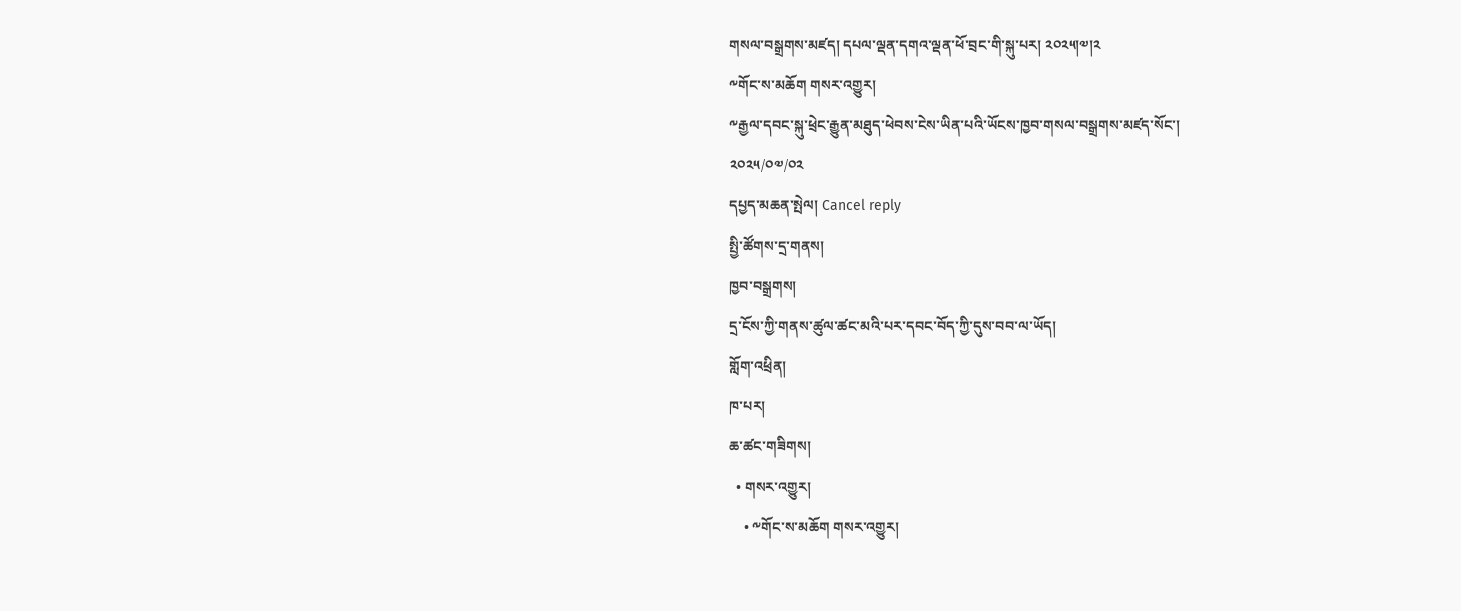གསལ་བསྒྲགས་མཛད། དཔལ་ལྡན་དགའ་ལྡན་ཕོ་བྲང་གི་སྐུ་པར། ༢༠༢༥།༧།༢
༸གོང་ས་མཆོག གསར་འགྱུར།
༸རྒྱལ་དབང་སྐུ་ཕྲེང་རྒྱུན་མཐུད་ཕེབས་ངེས་ཡིན་པའི་ཡོངས་ཁྱབ་གསལ་བསྒྲགས་མཛད་སོང་།
༢༠༢༥/༠༧/༠༢
དཔྱད་མཆན་སྤེལ། Cancel reply
སྤྱི་ཚོགས་དྲ་གནས།
ཁྱབ་བསྒྲགས།
དྲ་ངོས་ཀྱི་གནས་ཚུལ་ཚང་མའི་པར་དབང་བོད་ཀྱི་དུས་བབ་ལ་ཡོད།
གློག་འཕྲིན།
ཁ་པར།
ཆ་ཚང་གཟིགས།
  • གསར་འགྱུར།
    • ༸གོང་ས་མཆོག གསར་འགྱུར།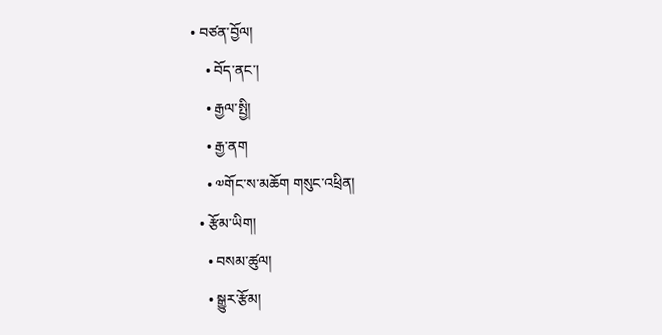• བཙན་བྱོལ།
    • བོད་ནང་།
    • རྒྱལ་སྤྱི།
    • རྒྱ་ནག
    • ༧གོང་ས་མཆོག གསུང་འཕྲིན།
  • རྩོམ་ཡིག།
    • བསམ་ཚུལ།
    • སྒྱུར་རྩོམ།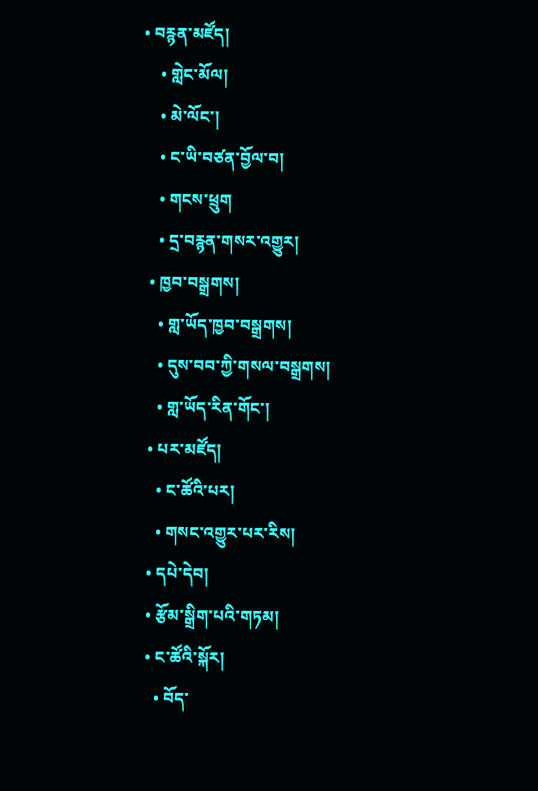• བརྙན་མཛོད།
    • གླེང་མོལ།
    • མེ་ལོང་།
    • ང་ཡི་བཙན་བྱོལ་བ།
    • གངས་ཕྲུག
    • དྲ་བརྙན་གསར་འགྱུར།
  • ཁྱབ་བསྒྲགས།
    • གླ་ཡོད་ཁྱབ་བསྒྲགས།
    • དུས་བབ་ཀྱི་གསལ་བསྒྲགས།
    • གླ་ཡོད་རིན་གོང་།
  • པར་མཛོད།
    • ང་ཚོའི་པར།
    • གསང་འགྱུར་པར་རིས།
  • དཔེ་དེབ།
  • རྩོམ་སྒྲིག་པའི་གཏམ།
  • ང་ཚོའི་སྐོར།
    • བོད་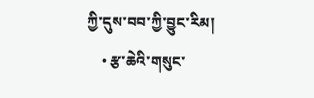ཀྱི་དུས་བབ་ཀྱི་བྱུང་རིམ།
    • རྩ་ཆེའི་གསུང་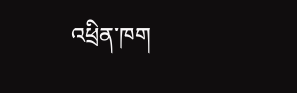འཕྲིན་ཁག